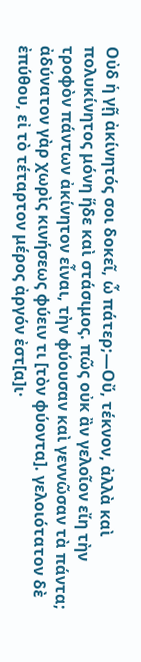Οὐδ ἡ γῇ ἀκίνητός σοι δοκεῖ, ὦ πάτερ;—Οὔ, τέκνον, ἀλλὰ καὶ πολυκίνητος μόνη ἥδε καὶ στάσιμος. πῶς οὐκ ἂν γελοῖον εἴη τὴν τροφὸν πάντων ἀκίνητον εἶναι, τὴν φύουσαν καὶ γεννῶσαν τὰ πάντα; ἀδύνατον γὰρ χωρὶς κινήσεως φύειν τι [τὸν φύοντα]. γελοιότατον δὲ ἐπύθου, εἰ τὸ τέταρτον μέρος ἀργόν ἐστ[α]ι·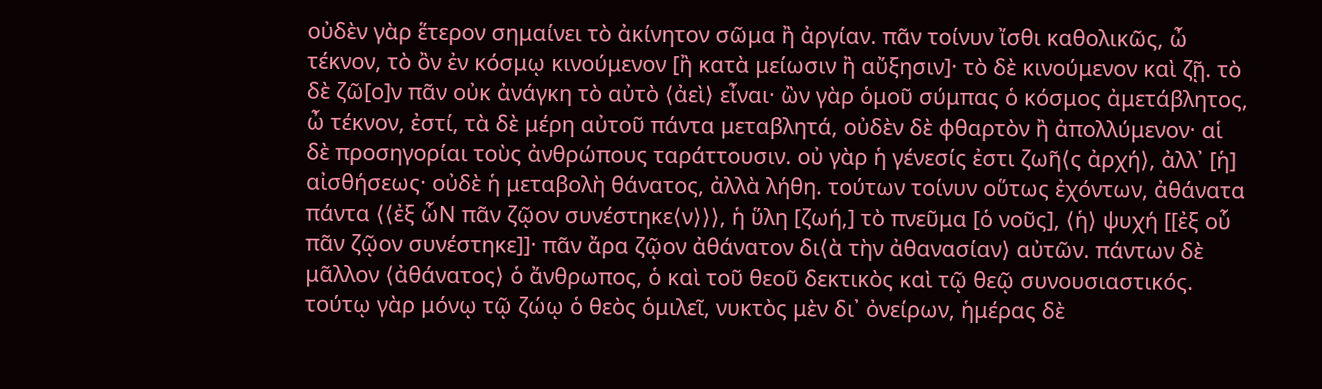οὐδὲν γὰρ ἕτερον σημαίνει τὸ ἀκίνητον σῶμα ἢ ἀργίαν. πᾶν τοίνυν ἴσθι καθολικῶς, ὦ τέκνον, τὸ ὂν ἐν κόσμῳ κινούμενον [ἢ κατὰ μείωσιν ἢ αὔξησιν]· τὸ δὲ κινούμενον καὶ ζῇ. τὸ δὲ ζῶ[ο]ν πᾶν οὐκ ἀνάγκη τὸ αὐτὸ ⟨ἀεὶ⟩ εἶναι· ὢν γὰρ ὁμοῦ σύμπας ὁ κόσμος ἀμετάβλητος, ὦ τέκνον, ἐστί, τὰ δὲ μέρη αὐτοῦ πάντα μεταβλητά, οὐδὲν δὲ φθαρτὸν ἢ ἀπολλύμενον· αἱ δὲ προσηγορίαι τοὺς ἀνθρώπους ταράττουσιν. οὐ γὰρ ἡ γένεσίς ἐστι ζωῆ⟨ς ἀρχή⟩, ἀλλ᾽ [ἡ] αἰσθήσεως· οὐδὲ ἡ μεταβολὴ θάνατος, ἀλλὰ λήθη. τούτων τοίνυν οὕτως ἐχόντων, ἀθάνατα πάντα ⟨⟨ἐξ ὧΝ πᾶν ζῷον συνέστηκε⟨ν⟩⟩⟩, ἡ ὕλη [ζωή,] τὸ πνεῦμα [ὁ νοῦς], ⟨ἡ⟩ ψυχή [[ἐξ οὗ πᾶν ζῷον συνέστηκε]]· πᾶν ἄρα ζῷον ἀθάνατον δι⟨ὰ τὴν ἀθανασίαν⟩ αὐτῶν. πάντων δὲ μᾶλλον ⟨ἀθάνατος⟩ ὁ ἄνθρωπος, ὁ καὶ τοῦ θεοῦ δεκτικὸς καὶ τῷ θεῷ συνουσιαστικός. τούτῳ γὰρ μόνῳ τῷ ζώῳ ὁ θεὸς ὁμιλεῖ, νυκτὸς μὲν δι᾽ ὀνείρων, ἡμέρας δὲ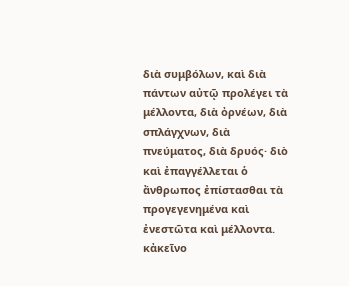διὰ συμβόλων, καὶ διὰ πάντων αὐτῷ προλέγει τὰ μέλλοντα, διὰ ὀρνέων, διὰ σπλάγχνων, διὰ πνεύματος, διὰ δρυός· διὸ καὶ ἐπαγγέλλεται ὁ ἄνθρωπος ἐπίστασθαι τὰ προγεγενημένα καὶ ἐνεστῶτα καὶ μέλλοντα. κἀκεῖνο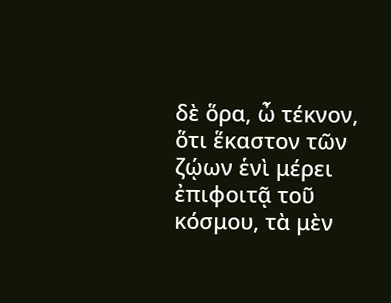δὲ ὅρα, ὦ τέκνον, ὅτι ἕκαστον τῶν ζῴων ἑνὶ μέρει ἐπιφοιτᾷ τοῦ κόσμου, τὰ μὲν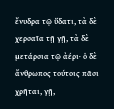ἔνυδρα τῷ ὕδατι, τὰ δὲ χερσαῖα τῇ γῇ, τὰ δὲ μετάρσια τῷ ἀέρι· ὁ δὲ ἄνθρωπος τούτοις πᾶσι χρῆται, γῇ,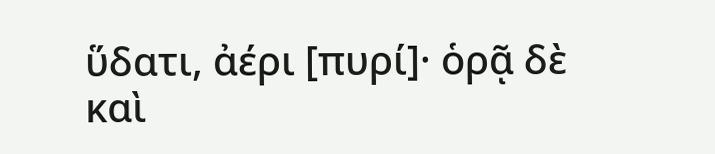ὕδατι, ἀέρι [πυρί]· ὁρᾷ δὲ καὶ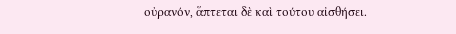οὐρανόν, ἅπτεται δὲ καὶ τούτου αἰσθήσει.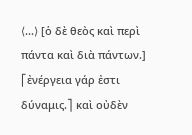⟨...⟩ [ὁ δὲ θεὸς καὶ περὶ πάντα καὶ διὰ πάντων.] ⎡ἐνέργεια γάρ ἐστι δύναμις.⎤ καὶ οὐδὲν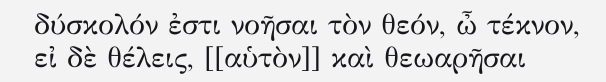δύσκολόν ἐστι νοῆσαι τὸν θεόν, ὦ τέκνον, εἰ δὲ θέλεις, [[αὑτὸν]] καὶ θεωαρῆσαι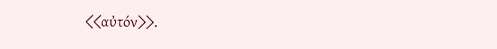⟨⟨αὐτόν⟩⟩.